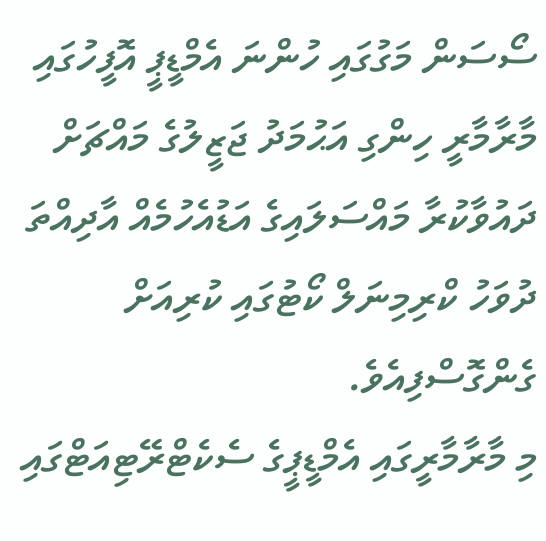ސޯސަން މަގުގައި ހުންނަ އެމްޑީޕީ އޮފީހުގައި މާރާމާރީ ހިންގި އަޙުމަދު ޖަޒީލުގެ މައްޗަށް ދައުވާކުރާ މައްސަލައިގެ އަޑުއެހުމެއް އާދިއްތަ ދުވަހު ކްރިމިނަލް ކޯޓުގައި ކުރިއަށް ގެންގޮސްފިއެވެ.
މި މާރާމާރީގައި އެމްޑީޕީގެ ސެކެޓްރޭޓިއަޓްގައި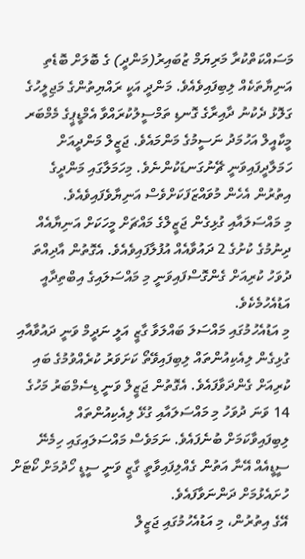މަސައްކަތްކުރާ މަރިޔަމް ޒުބައިރު(މަންދީ) ގެ ބޮލަށް ބޮޑެތި އަނިޔާތަކެއް ލިބިފައިވެއެވެ. މަންދީ އަކީ ރައްޔިތުންގެ މަޖިލީހުގެ ގަލޮޅު ދެކުނު ދާއިރާގެ ގޮނޑި ތަމްސީލުކުރައްވާ އެމްޑީޕީގެ މެމްބަރ މީކާއީލް އަހުމަދު ނަސީމުގެ މަންމައެވެ. ޖަޒީލް މަންދީއަށް ހަމަލާދީފައިވަނީ ޗޭނުގަނޑަކުންނެވެ. މިހަމަލާގައި މަންދީގެ އިތުރުން އެހެން މުވައްޒަފަކަށްވެސް އަނިޔާވެފައިވެއެވެ.
މި މައްސަލައާއި ގުޅިގެން ޖަޒީލްގެ މައްޗަށް މީހަކަށް އަނިޔާއެއް ދިނުމުގެ ކުށުގެ 2 ދައުވާއެއް އުފުލާފައިވެއެވެ. އެގޮތުން އާދިއްތަ ދުވަހު ކުރިއަށް ގެންގޮސްފައިވަނީ މި މައްސަލައިގެ އިބްތިދާއީ އަޑުއެހުމެކެވެ.
މި އަޑުއެހުމުގައި މައްސަލަ ބައްލަވާ ގާޒީ އަލީ ނަދީމް ވަނީ ދައުވާއާއި ގުޅިގެން ލިއެކިއުންތައް ލިބިފައިވޭތޯ ކަށަވަރު ކުރެއްވުމުގެ ބައި ކުރިއަށް ގެންދަވާފައެވެ. އެގޮތުން ޖަޒީލް ވަނީ ޑިސެމްބަރު މަހުގެ 14 ވަނަ ދުވަހު މި މައްސަލައާއި ގުޅޭ ލިއެކިއުންތައް ލިބިފައިވާކަމަށް ބުނެފައެވެ. ނަމަވެސް މައްސަލައިގައި ހިމެނޭ ސީޑީއެއް އޭނާ އަތުން ގެއްލިފައިވާތީ ގާޒީ ވަނީ ސީޑީ ހޯދުމަށް ކޯޓަށް ހުށައެޅުމަށް ދަންނަވާފައެވެ.
އޭގެ އިތުރުން، މި އަޑުއެހުމުގައި ޖަޒީލް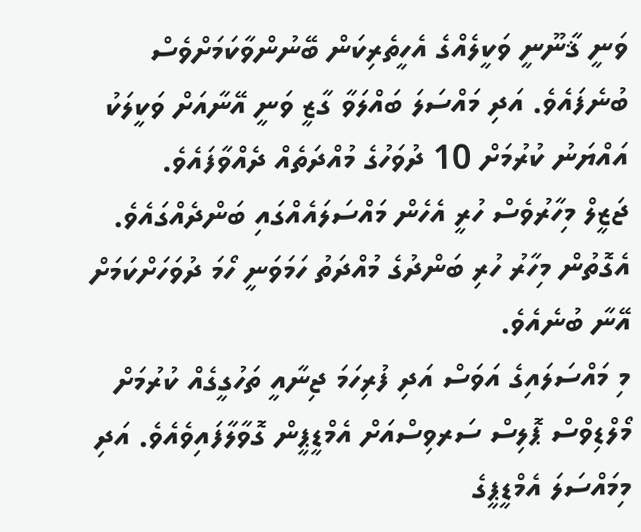ވަނީ ޤާނޫނީ ވަކީލެއްގެ އެހީތެރިކަން ބޭނުންވާކަމަށްވެސް ބުނެފައެވެ. އަދި މައްސަލަ ބައްލަވާ ގާޒީ ވަނީ އޭނާއަށް ވަކީލަކު އައްޔަނު ކުރުމަށް 10 ދުވަހުގެ މުއްދަތެއް ދެއްވާފައެވެ.
ޖަޒީލް މިހާރުވެސް ހުރީ އެހެން މައްސަލައެއްގައި ބަންދެއްގައެވެ. އެގޮތުން މިހާރު ހުރި ބަންދުގެ މުއްދަތު ހަމަވަނީ ހޯމަ ދުވަހަށްކަމަށް އޭނާ ބުނެއެވެ.
މި މައްސަލައިގެ އަވަސް އަދި ފުރިހަމަ ޖިނާއީ ތަހުގީގެއް ކުރުމަށް މޯލްޑިވްސް ޕޮލިސް ސަރވިސްއަށް އެމްޑީޕީން ގޮވާލާފައިވެއެވެ. އަދި މިމައްސަލަ އެމްޑީޕީގެ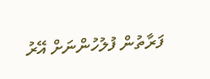ފަރާތުން ފުލުހުންނަށް އޭރު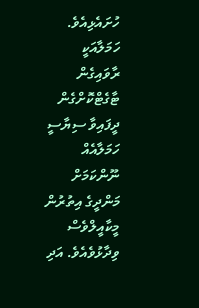ހުށައެޅިއެވެ.
ހަމަލާއަކީ ރާވައިގެން ޓާގެޓްކޮށްގެން ދީފައިވާ ސިޔާސީ ހަމަލާއެއް ނޫންކަމަށް މަންދީގެ އިތުރުން މީކާއީލްވެސް ވިދާޅުވެއެވެ. އަދި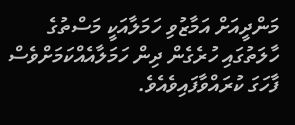މަންދީއަށް އަމާޒުވި ހަމަލާއަކީ މަސްތުގެ ހާލަތުގައި ހުރެގެން ދިން ހަމަލާއެއްކަމަށްވެސް ފާހަގަ ކުރައްވާފައިވެއެވެ.